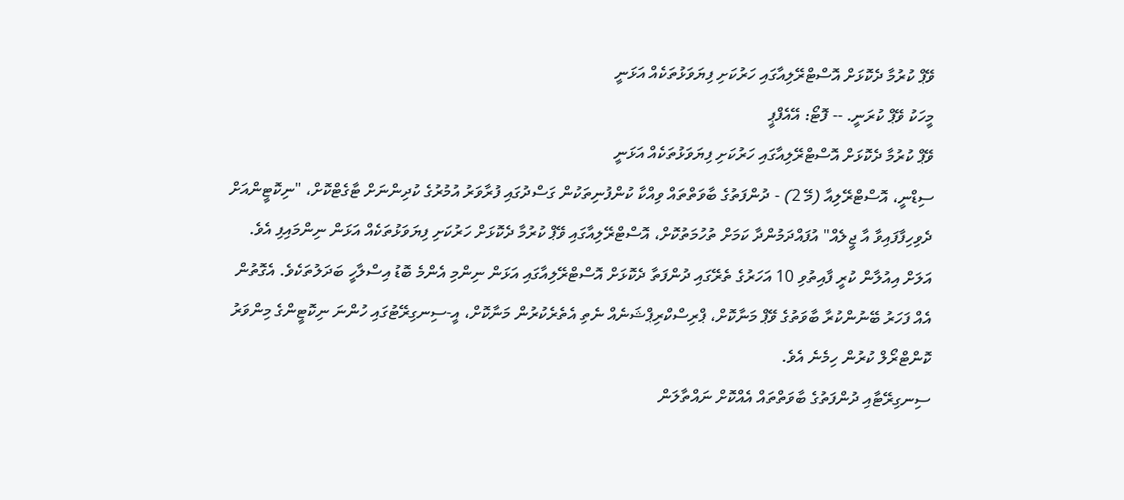ވޭޕް ކުރުމާ ދެކޮޅަށް އޮސްޓްރޭލިއާގައި ހަރުކަށި ފިޔަވަޅުތަކެއް އަޅަނީ
މީހަކު ވޭޕް ކުރަނީ. -- ފޮޓޯ: އޭއެފްޕީ
ވޭޕް ކުރުމާ ދެކޮޅަށް އޮސްޓްރޭލިއާގައި ހަރުކަށި ފިޔަވަޅުތަކެއް އަޅަނީ
ސިޑްނީ، އޮސްޓްރޭލިއާ (މޭ 2) - ދުންފަތުގެ ބާވަތްތައް ވިއްކާ ކުންފުނިތަކުން ގަސްދުގައި ފުރާވަރު އުމުރުގެ ކުދިންނަށް ޓާގެޓްކޮށް، "ނިކޮޓީންއަށް ދެވިހިފާފައިވާ އާ ޖީލެއް" އުފައްދަމުންދާ ކަމަށް ތުހުމަތުކޮށް، އޮސްޓްރޭލިއާގައި ވޭޕް ކުރުމާ ދެކޮޅަށް ހަރުކަށި ފިޔަވަޅުތަކެއް އަޅަން ނިންމައިފި އެވެ.
އަލަށް އިއުލާން ކުރީ ފާއިތުވި 10 އަހަރުގެ ތެރޭގައި ދުންފަތާ ދެކޮޅަށް އޮސްޓްރޭލިއާގައި އަޅަން ނިންމި އެންމެ ބޮޑު އިސްލާހީ ބަދަލުތަކެވެ. އެގޮތުން އެއް ފަހަރު ބޭނުންކުރާ ބާވަތުގެ ވޭޕް މަނާކޮށް، ޕްރިސްކްރިޕްޝަނެއް ނެތި އެތެރެކުރުން މަނާކޮށް، އީ-ސިނގިރޭޓުގައި ހުންނަ ނިކޮޓީންގެ މިންވަރު ކޮންޓްރޯލް ކުރުން ހިމެނެ އެވެ.
ސިނގިރޭޓާއި ދުންފަތުގެ ބާވަތްތައް އެއްކޮށް ނައްތާލަން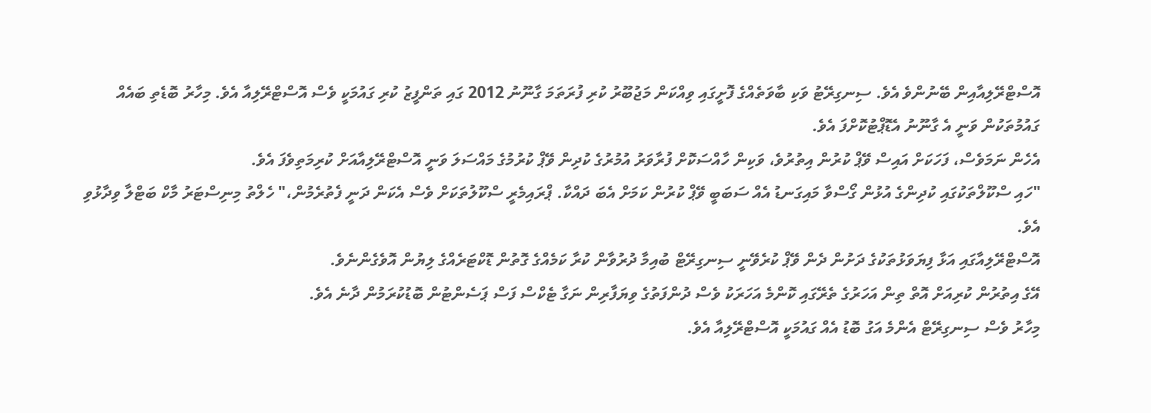އޮސްޓްރޭލިއާއިން ބޭނުންވެ އެވެ. ސިނގިރޭޓު ވަކި ބާވަތެއްގެ ފޮށީގައި ވިއްކަން މަޖުބޫރު ކުރި ފުރަތަމަ ގާނޫނު 2012 ގައި ތަންފީޒު ކުރި ގައުމަކީ ވެސް އޮސްޓްރޭލިއާ އެވެ. މިހާރު ބޮޑެތި ބައެއް ގައުމުތަކުން ވަނީ އެ ގާނޫނު އެޑޮޕްޓުކޮށްފަ އެވެ.
އެހެން ނަމަވެސް، ފަހަކަށް އައިސް ވޭޕް ކުރުން އިތުރުވެ، ވަކިން ހާއްސަކޮށް ފުރާވަރު އުމުރުގެ ކުދިން ވޭޕް ކުރުމުގެ މައްސަލަ ވަނީ އޮސްޓްރޭލިއާއަށް ކުރިމަތިވެފަ އެވެ.
"ހައި ސްކޫލްތަކުގައި ކުދިންގެ އުޅުން ގޯސްވާ މައިގަނޑު އެއް ސަބަބީ ވޭޕް ކުރުން ކަމަށް އެބަ ދައްކާ. ޕްރައިމެރީ ސްކޫލުތަކަށް ވެސް އެކަން ދަނީ ފެތުރެމުން،" ހެލްތު މިނިސްޓަރު މާކް ބަޓްލާ ވިދާޅުވި އެވެ.
އޮސްޓްރޭލިއާގައި އަޅާ ފިޔަވަޅުތަކުގެ ދަށުން ދެން ވޭޕް ކުރެވޭނީ ސިނގިރޭޓް ބުއިމާ ދުރުވާން ކުރާ ކަމެއްގެ ގޮތުން ޑޮކްޓަރެއްގެ ލިޔުން އޮވެގެންނެވެ.
އޭގެ އިތުރުން ކުރިއަށް އޮތް ތިން އަހަރުގެ ތެރޭގައި ކޮންމެ އަހަރަކު ވެސް ދުންފަތުގެ ވިޔަފާރިން ނަގާ ޓެކްސް ފަސް ޕަސެންޓުން ބޮޑުކުރަމުން ދާނެ އެވެ.
މިހާރު ވެސް ސިނގިރޭޓް އެންމެ އަގު ބޮޑު އެއް ގައުމަކީ އޮސްޓްރޭލިއާ އެވެ.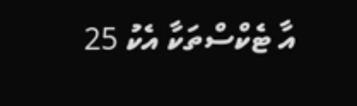އާ ޓެކްސްތަކާ އެކު 25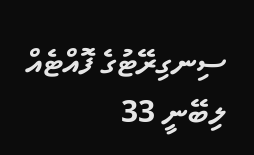ސިނގިރޭޓުގެ ފޮއްޓެއް ލިބޭނީ 33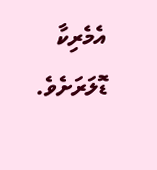އެމެރިކާ ޑޮލަރަށެވެ.